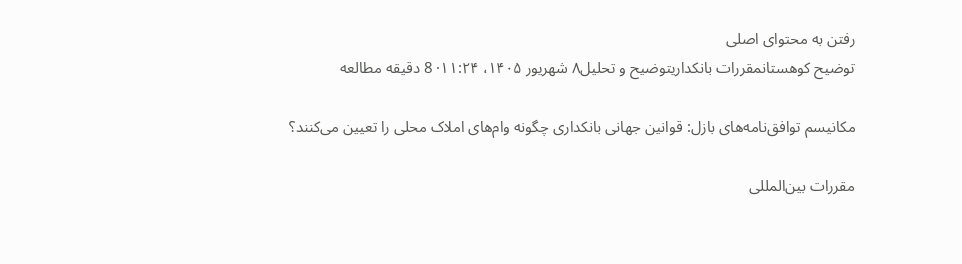رفتن به محتوای اصلی
توضیح کوهستانمقررات بانکداریتوضیح و تحلیل۸ شهریور ۱۴۰۵، ۱۱:۲۴· 8 دقیقه مطالعه

مکانیسم توافق‌نامه‌های بازل: قوانین جهانی بانکداری چگونه وام‌های املاک محلی را تعیین می‌کنند؟

مقررات بین‌المللی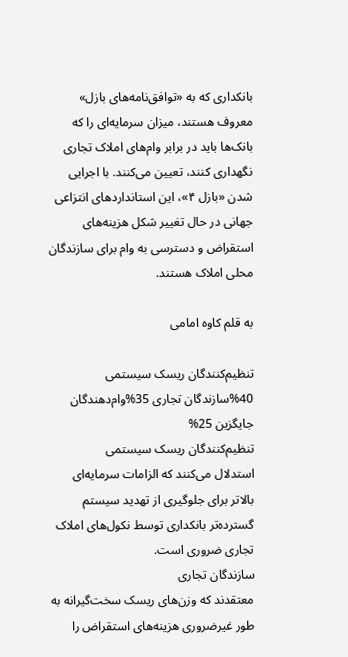بانکداری که به «توافق‌نامه‌های بازل» معروف هستند، میزان سرمایه‌ای را که بانک‌ها باید در برابر وام‌های املاک تجاری نگهداری کنند، تعیین می‌کنند. با اجرایی شدن «بازل ۴»، این استانداردهای انتزاعی جهانی در حال تغییر شکل هزینه‌های استقراض و دسترسی به وام برای سازندگان محلی املاک هستند.

به قلم کاوه امامی

تنظیم‌کنندگان ریسک سیستمی 40%سازندگان تجاری 35%وام‌دهندگان جایگزین 25%
تنظیم‌کنندگان ریسک سیستمی
استدلال می‌کنند که الزامات سرمایه‌ای بالاتر برای جلوگیری از تهدید سیستم گسترده‌تر بانکداری توسط نکول‌های املاک تجاری ضروری است.
سازندگان تجاری
معتقدند که وزن‌های ریسک سخت‌گیرانه به طور غیرضروری هزینه‌های استقراض را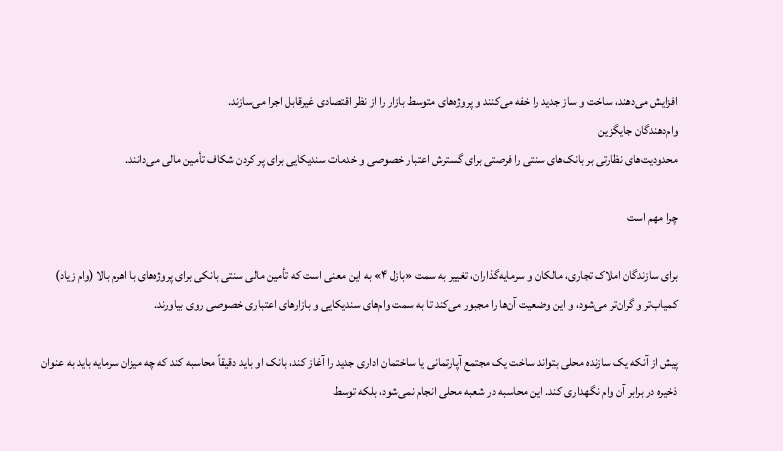افزایش می‌دهند، ساخت و ساز جدید را خفه می‌کنند و پروژه‌های متوسط بازار را از نظر اقتصادی غیرقابل اجرا می‌سازند.
وام‌دهندگان جایگزین
محدودیت‌های نظارتی بر بانک‌های سنتی را فرصتی برای گسترش اعتبار خصوصی و خدمات سندیکایی برای پر کردن شکاف تأمین مالی می‌دانند.

چرا مهم است

برای سازندگان املاک تجاری، مالکان و سرمایه‌گذاران، تغییر به سمت «بازل ۴» به این معنی است که تأمین مالی سنتی بانکی برای پروژه‌های با اهرم بالا (وام زیاد) کمیاب‌تر و گران‌تر می‌شود، و این وضعیت آن‌ها را مجبور می‌کند تا به سمت وام‌های سندیکایی و بازارهای اعتباری خصوصی روی بیاورند.

پیش از آنکه یک سازنده محلی بتواند ساخت یک مجتمع آپارتمانی یا ساختمان اداری جدید را آغاز کند، بانک او باید دقیقاً محاسبه کند که چه میزان سرمایه باید به عنوان ذخیره در برابر آن وام نگهداری کند. این محاسبه در شعبه محلی انجام نمی‌شود، بلکه توسط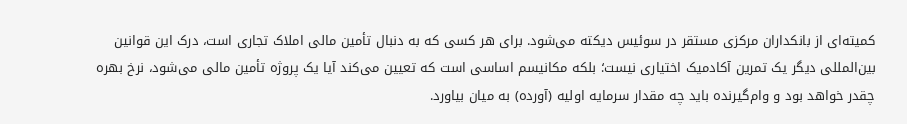کمیته‌ای از بانکداران مرکزی مستقر در سوئیس دیکته می‌شود. برای هر کسی که به دنبال تأمین مالی املاک تجاری است، درک این قوانین بین‌المللی دیگر یک تمرین آکادمیک اختیاری نیست؛ بلکه مکانیسم اساسی است که تعیین می‌کند آیا یک پروژه تأمین مالی می‌شود، نرخ بهره چقدر خواهد بود و وام‌گیرنده باید چه مقدار سرمایه اولیه (آورده) به میان بیاورد.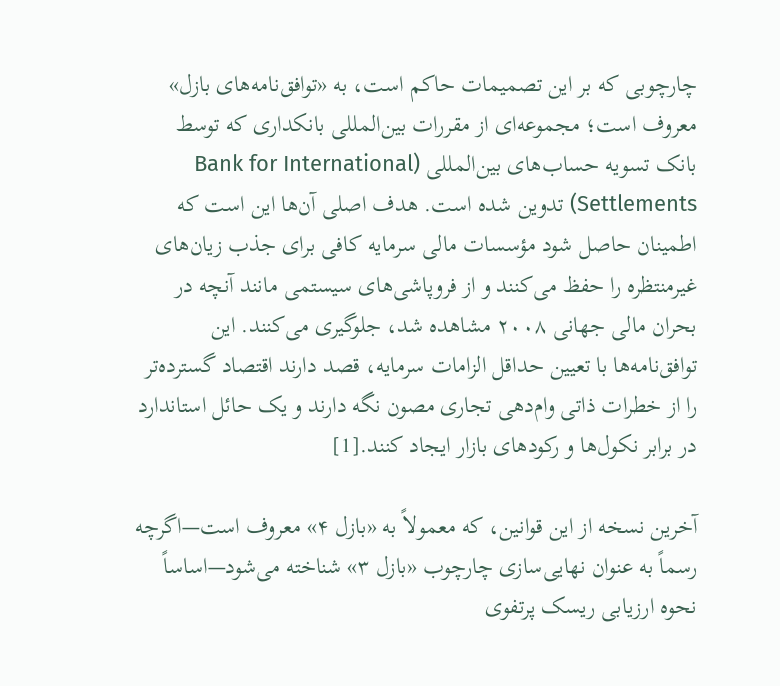چارچوبی که بر این تصمیمات حاکم است، به «توافق‌نامه‌های بازل» معروف است؛ مجموعه‌ای از مقررات بین‌المللی بانکداری که توسط بانک تسویه حساب‌های بین‌المللی (Bank for International Settlements) تدوین شده است. هدف اصلی آن‌ها این است که اطمینان حاصل شود مؤسسات مالی سرمایه کافی برای جذب زیان‌های غیرمنتظره را حفظ می‌کنند و از فروپاشی‌های سیستمی مانند آنچه در بحران مالی جهانی ۲۰۰۸ مشاهده شد، جلوگیری می‌کنند. این توافق‌نامه‌ها با تعیین حداقل الزامات سرمایه، قصد دارند اقتصاد گسترده‌تر را از خطرات ذاتی وام‌دهی تجاری مصون نگه دارند و یک حائل استاندارد در برابر نکول‌ها و رکودهای بازار ایجاد کنند.[1]

آخرین نسخه از این قوانین، که معمولاً به «بازل ۴» معروف است—اگرچه رسماً به عنوان نهایی‌سازی چارچوب «بازل ۳» شناخته می‌شود—اساساً نحوه ارزیابی ریسک پرتفوی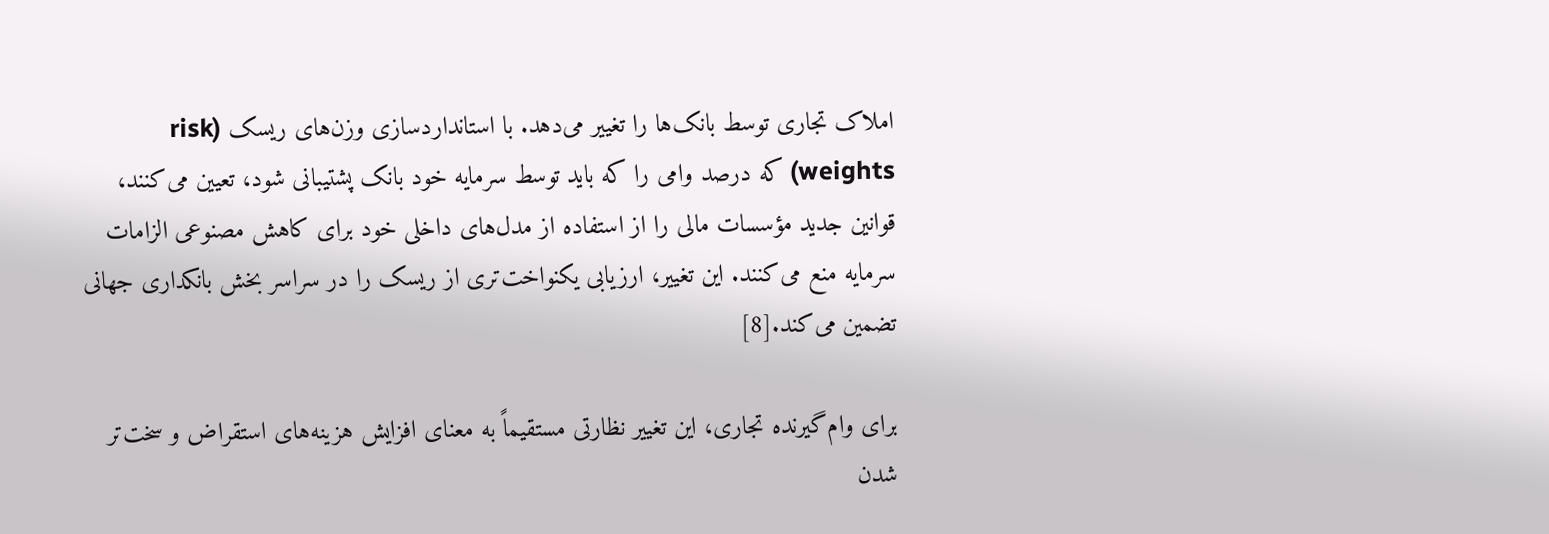املاک تجاری توسط بانک‌ها را تغییر می‌دهد. با استانداردسازی وزن‌های ریسک (risk weights) که درصد وامی را که باید توسط سرمایه خود بانک پشتیبانی شود، تعیین می‌کنند، قوانین جدید مؤسسات مالی را از استفاده از مدل‌های داخلی خود برای کاهش مصنوعی الزامات سرمایه منع می‌کنند. این تغییر، ارزیابی یکنواخت‌تری از ریسک را در سراسر بخش بانکداری جهانی تضمین می‌کند.[8]

برای وام‌گیرنده تجاری، این تغییر نظارتی مستقیماً به معنای افزایش هزینه‌های استقراض و سخت‌تر شدن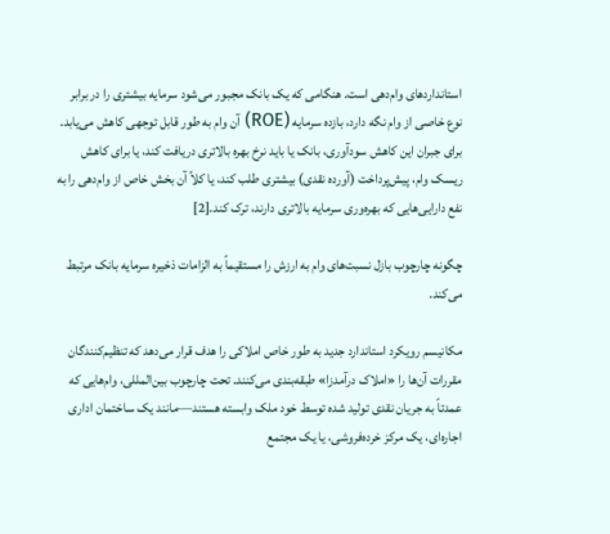استانداردهای وام‌دهی است. هنگامی که یک بانک مجبور می‌شود سرمایه بیشتری را در برابر نوع خاصی از وام نگه دارد، بازده سرمایه (ROE) آن وام به طور قابل توجهی کاهش می‌یابد. برای جبران این کاهش سودآوری، بانک یا باید نرخ بهره بالاتری دریافت کند، یا برای کاهش ریسک وام، پیش‌پرداخت (آورده نقدی) بیشتری طلب کند، یا کلاً آن بخش خاص از وام‌دهی را به نفع دارایی‌هایی که بهره‌وری سرمایه بالاتری دارند، ترک کند.[2]

چگونه چارچوب بازل نسبت‌های وام به ارزش را مستقیماً به الزامات ذخیره سرمایه بانک مرتبط می‌کند.

مکانیسم رویکرد استاندارد جدید به طور خاص املاکی را هدف قرار می‌دهد که تنظیم‌کنندگان مقررات آن‌ها را «املاک درآمدزا» طبقه‌بندی می‌کنند. تحت چارچوب بین‌المللی، وام‌هایی که عمدتاً به جریان نقدی تولید شده توسط خود ملک وابسته هستند—مانند یک ساختمان اداری اجاره‌ای، یک مرکز خرده‌فروشی، یا یک مجتمع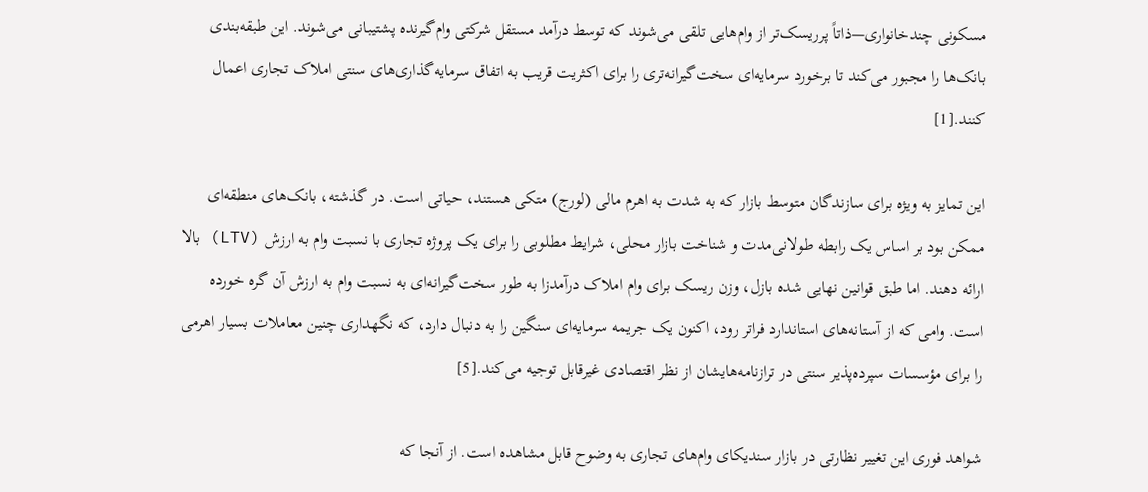مسکونی چندخانواری—ذاتاً پرریسک‌تر از وام‌هایی تلقی می‌شوند که توسط درآمد مستقل شرکتی وام‌گیرنده پشتیبانی می‌شوند. این طبقه‌بندی بانک‌ها را مجبور می‌کند تا برخورد سرمایه‌ای سخت‌گیرانه‌تری را برای اکثریت قریب به اتفاق سرمایه‌گذاری‌های سنتی املاک تجاری اعمال کنند.[1]

این تمایز به ویژه برای سازندگان متوسط بازار که به شدت به اهرم مالی (لورج) متکی هستند، حیاتی است. در گذشته، بانک‌های منطقه‌ای ممکن بود بر اساس یک رابطه طولانی‌مدت و شناخت بازار محلی، شرایط مطلوبی را برای یک پروژه تجاری با نسبت وام به ارزش (LTV) بالا ارائه دهند. اما طبق قوانین نهایی شده بازل، وزن ریسک برای وام املاک درآمدزا به طور سخت‌گیرانه‌ای به نسبت وام به ارزش آن گره خورده است. وامی که از آستانه‌های استاندارد فراتر رود، اکنون یک جریمه سرمایه‌ای سنگین را به دنبال دارد، که نگهداری چنین معاملات بسیار اهرمی را برای مؤسسات سپرده‌پذیر سنتی در ترازنامه‌هایشان از نظر اقتصادی غیرقابل توجیه می‌کند.[5]

شواهد فوری این تغییر نظارتی در بازار سندیکای وام‌های تجاری به وضوح قابل مشاهده است. از آنجا که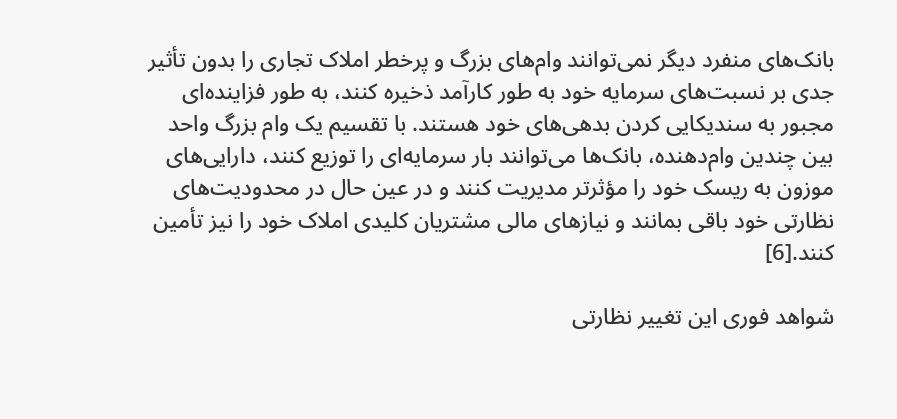بانک‌های منفرد دیگر نمی‌توانند وام‌های بزرگ و پرخطر املاک تجاری را بدون تأثیر جدی بر نسبت‌های سرمایه خود به طور کارآمد ذخیره کنند، به طور فزاینده‌ای مجبور به سندیکایی کردن بدهی‌های خود هستند. با تقسیم یک وام بزرگ واحد بین چندین وام‌دهنده، بانک‌ها می‌توانند بار سرمایه‌ای را توزیع کنند، دارایی‌های موزون به ریسک خود را مؤثرتر مدیریت کنند و در عین حال در محدودیت‌های نظارتی خود باقی بمانند و نیازهای مالی مشتریان کلیدی املاک خود را نیز تأمین کنند.[6]

شواهد فوری این تغییر نظارتی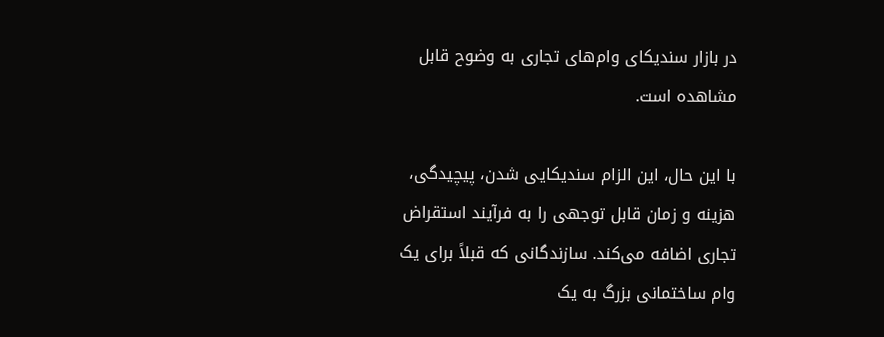در بازار سندیکای وام‌های تجاری به وضوح قابل مشاهده است.

با این حال، این الزام سندیکایی شدن، پیچیدگی، هزینه و زمان قابل توجهی را به فرآیند استقراض تجاری اضافه می‌کند. سازندگانی که قبلاً برای یک وام ساختمانی بزرگ به یک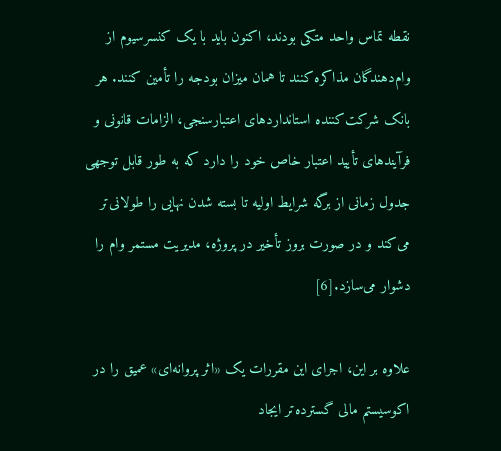نقطه تماس واحد متکی بودند، اکنون باید با یک کنسرسیوم از وام‌دهندگان مذاکره کنند تا همان میزان بودجه را تأمین کنند. هر بانک شرکت‌کننده استانداردهای اعتبارسنجی، الزامات قانونی و فرآیندهای تأیید اعتبار خاص خود را دارد که به طور قابل توجهی جدول زمانی از برگه شرایط اولیه تا بسته شدن نهایی را طولانی‌تر می‌کند و در صورت بروز تأخیر در پروژه، مدیریت مستمر وام را دشوار می‌سازد.[6]

علاوه بر این، اجرای این مقررات یک «اثر پروانه‌ای» عمیق را در اکوسیستم مالی گسترده‌تر ایجاد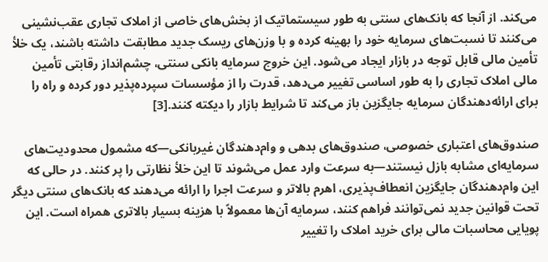می‌کند. از آنجا که بانک‌های سنتی به طور سیستماتیک از بخش‌های خاصی از املاک تجاری عقب‌نشینی می‌کنند تا نسبت‌های سرمایه خود را بهینه کرده و با وزن‌های ریسک جدید مطابقت داشته باشند، یک خلأ تأمین مالی قابل توجه در بازار ایجاد می‌شود. این خروج سرمایه بانکی سنتی، چشم‌انداز رقابتی تأمین مالی املاک تجاری را به طور اساسی تغییر می‌دهد، قدرت را از مؤسسات سپرده‌پذیر دور کرده و راه را برای ارائه‌دهندگان سرمایه جایگزین باز می‌کند تا شرایط بازار را دیکته کنند.[3]

صندوق‌های اعتباری خصوصی، صندوق‌های بدهی و وام‌دهندگان غیربانکی—که مشمول محدودیت‌های سرمایه‌ای مشابه بازل نیستند—به سرعت وارد عمل می‌شوند تا این خلأ نظارتی را پر کنند. در حالی که این وام‌دهندگان جایگزین انعطاف‌پذیری، اهرم بالاتر و سرعت اجرا را ارائه می‌دهند که بانک‌های سنتی دیگر تحت قوانین جدید نمی‌توانند فراهم کنند، سرمایه آن‌ها معمولاً با هزینه بسیار بالاتری همراه است. این پویایی محاسبات مالی برای خرید املاک را تغییر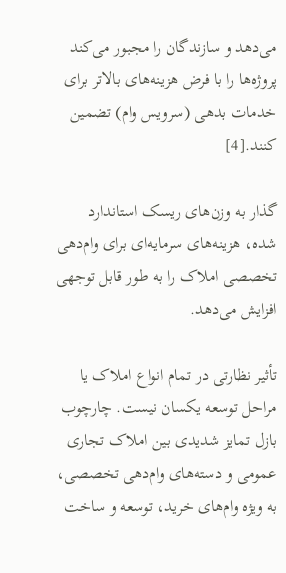می‌دهد و سازندگان را مجبور می‌کند پروژه‌ها را با فرض هزینه‌های بالاتر برای خدمات بدهی (سرویس وام) تضمین کنند.[4]

گذار به وزن‌های ریسک استاندارد شده، هزینه‌های سرمایه‌ای برای وام‌دهی تخصصی املاک را به طور قابل توجهی افزایش می‌دهد.

تأثیر نظارتی در تمام انواع املاک یا مراحل توسعه یکسان نیست. چارچوب بازل تمایز شدیدی بین املاک تجاری عمومی و دسته‌های وام‌دهی تخصصی، به ویژه وام‌های خرید، توسعه و ساخت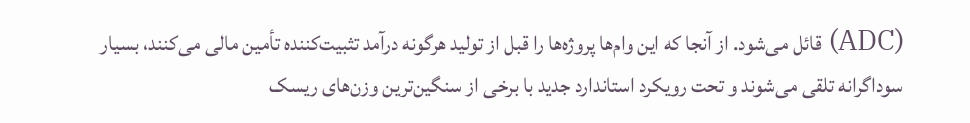(ADC) قائل می‌شود. از آنجا که این وام‌ها پروژه‌ها را قبل از تولید هرگونه درآمد تثبیت‌کننده تأمین مالی می‌کنند، بسیار سوداگرانه تلقی می‌شوند و تحت رویکرد استاندارد جدید با برخی از سنگین‌ترین وزن‌های ریسک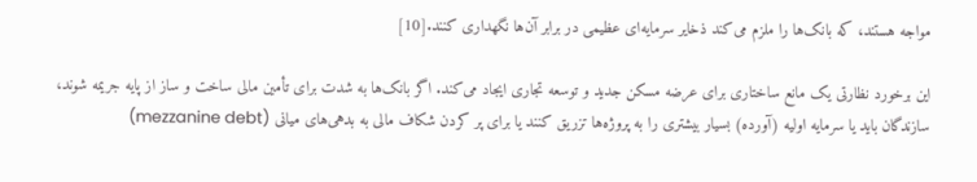مواجه هستند، که بانک‌ها را ملزم می‌کند ذخایر سرمایه‌ای عظیمی در برابر آن‌ها نگهداری کنند.[10]

این برخورد نظارتی یک مانع ساختاری برای عرضه مسکن جدید و توسعه تجاری ایجاد می‌کند. اگر بانک‌ها به شدت برای تأمین مالی ساخت و ساز از پایه جریمه شوند، سازندگان باید یا سرمایه اولیه (آورده) بسیار بیشتری را به پروژه‌ها تزریق کنند یا برای پر کردن شکاف مالی به بدهی‌های میانی (mezzanine debt)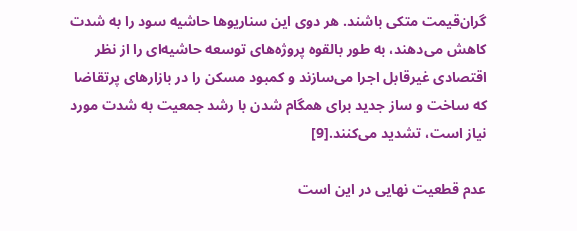گران‌قیمت متکی باشند. هر دوی این سناریوها حاشیه سود را به شدت کاهش می‌دهند، به طور بالقوه پروژه‌های توسعه حاشیه‌ای را از نظر اقتصادی غیرقابل اجرا می‌سازند و کمبود مسکن را در بازارهای پرتقاضا که ساخت و ساز جدید برای همگام شدن با رشد جمعیت به شدت مورد نیاز است، تشدید می‌کنند.[9]

عدم قطعیت نهایی در این است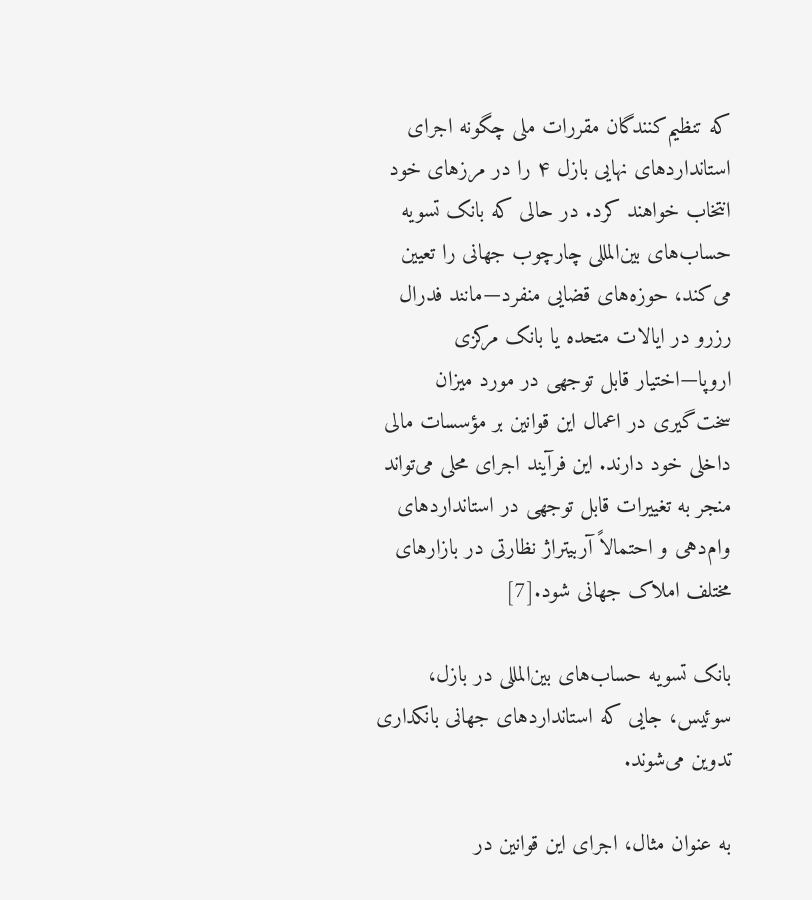که تنظیم‌کنندگان مقررات ملی چگونه اجرای استانداردهای نهایی بازل ۴ را در مرزهای خود انتخاب خواهند کرد. در حالی که بانک تسویه حساب‌های بین‌المللی چارچوب جهانی را تعیین می‌کند، حوزه‌های قضایی منفرد—مانند فدرال رزرو در ایالات متحده یا بانک مرکزی اروپا—اختیار قابل توجهی در مورد میزان سخت‌گیری در اعمال این قوانین بر مؤسسات مالی داخلی خود دارند. این فرآیند اجرای محلی می‌تواند منجر به تغییرات قابل توجهی در استانداردهای وام‌دهی و احتمالاً آربیتراژ نظارتی در بازارهای مختلف املاک جهانی شود.[7]

بانک تسویه حساب‌های بین‌المللی در بازل، سوئیس، جایی که استانداردهای جهانی بانکداری تدوین می‌شوند.

به عنوان مثال، اجرای این قوانین در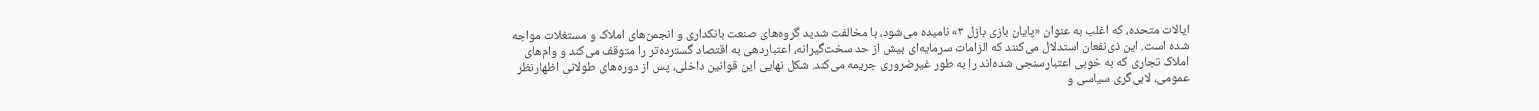ایالات متحده، که اغلب به عنوان «پایان بازی بازل ۳» نامیده می‌شود، با مخالفت شدید گروه‌های صنعت بانکداری و انجمن‌های املاک و مستغلات مواجه شده است. این ذی‌نفعان استدلال می‌کنند که الزامات سرمایه‌ای بیش از حد سخت‌گیرانه، اعتباردهی به اقتصاد گسترده‌تر را متوقف می‌کند و وام‌های املاک تجاری که به خوبی اعتبارسنجی شده‌اند را به طور غیرضروری جریمه می‌کند. شکل نهایی این قوانین داخلی، پس از دوره‌های طولانی اظهارنظر عمومی، لابی‌گری سیاسی و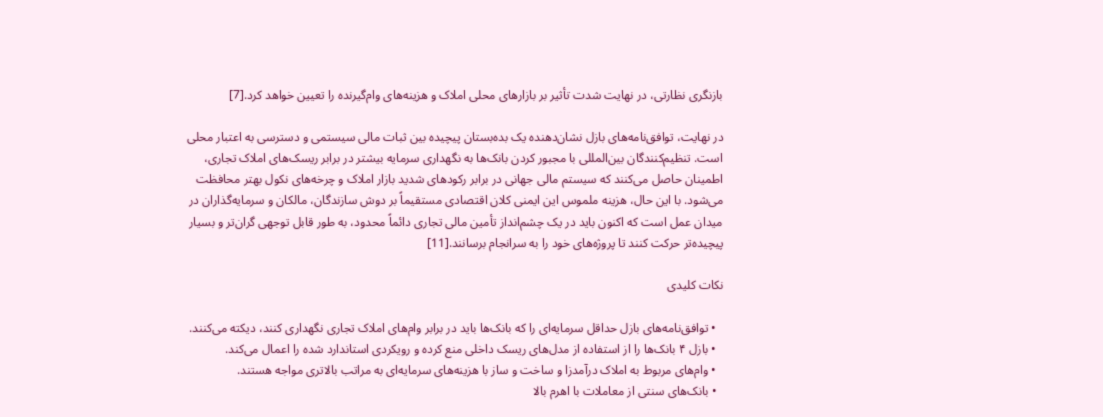بازنگری نظارتی، در نهایت شدت تأثیر بر بازارهای محلی املاک و هزینه‌های وام‌گیرنده را تعیین خواهد کرد.[7]

در نهایت، توافق‌نامه‌های بازل نشان‌دهنده یک بده‌بستان پیچیده بین ثبات مالی سیستمی و دسترسی به اعتبار محلی است. تنظیم‌کنندگان بین‌المللی با مجبور کردن بانک‌ها به نگهداری سرمایه بیشتر در برابر ریسک‌های املاک تجاری، اطمینان حاصل می‌کنند که سیستم مالی جهانی در برابر رکودهای شدید بازار املاک و چرخه‌های نکول بهتر محافظت می‌شود. با این حال، هزینه ملموس این ایمنی کلان اقتصادی مستقیماً بر دوش سازندگان، مالکان و سرمایه‌گذاران در میدان عمل است که اکنون باید در یک چشم‌انداز تأمین مالی تجاری دائماً محدود، به طور قابل توجهی گران‌تر و بسیار پیچیده‌تر حرکت کنند تا پروژه‌های خود را به سرانجام برسانند.[11]

نکات کلیدی

  • توافق‌نامه‌های بازل حداقل سرمایه‌ای را که بانک‌ها باید در برابر وام‌های املاک تجاری نگهداری کنند، دیکته می‌کنند.
  • بازل ۴ بانک‌ها را از استفاده از مدل‌های ریسک داخلی منع کرده و رویکردی استاندارد شده را اعمال می‌کند.
  • وام‌های مربوط به املاک درآمدزا و ساخت و ساز با هزینه‌های سرمایه‌ای به مراتب بالاتری مواجه هستند.
  • بانک‌های سنتی از معاملات با اهرم بالا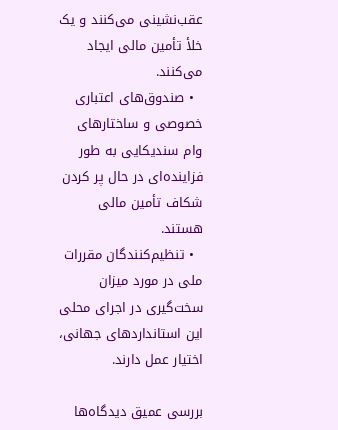عقب‌نشینی می‌کنند و یک خلأ تأمین مالی ایجاد می‌کنند.
  • صندوق‌های اعتباری خصوصی و ساختارهای وام سندیکایی به طور فزاینده‌ای در حال پر کردن شکاف تأمین مالی هستند.
  • تنظیم‌کنندگان مقررات ملی در مورد میزان سخت‌گیری در اجرای محلی این استانداردهای جهانی، اختیار عمل دارند.

بررسی عمیق دیدگاه‌ها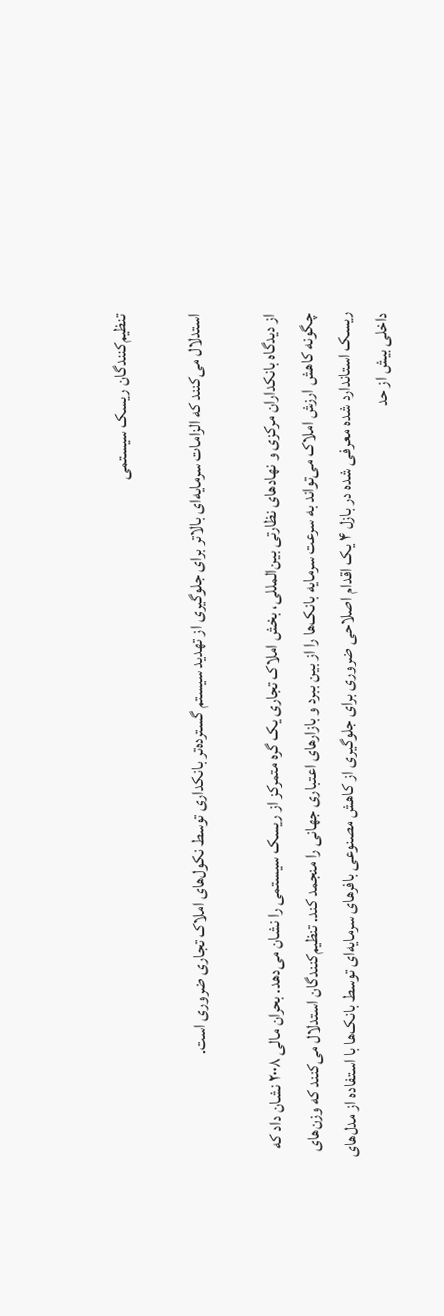تنظیم‌کنندگان ریسک سیستمی

استدلال می‌کنند که الزامات سرمایه‌ای بالاتر برای جلوگیری از تهدید سیستم گسترده‌تر بانکداری توسط نکول‌های املاک تجاری ضروری است.

از دیدگاه بانکداران مرکزی و نهادهای نظارتی بین‌المللی، بخش املاک تجاری یک گره متمرکز از ریسک سیستمی را نشان می‌دهد. بحران مالی ۲۰۰۸ نشان داد که چگونه کاهش ارزش املاک می‌تواند به سرعت سرمایه بانک‌ها را از بین ببرد و بازارهای اعتباری جهانی را منجمد کند. تنظیم‌کنندگان استدلال می‌کنند که وزن‌های ریسک استاندارد شده معرفی شده در بازل ۴ یک اقدام اصلاحی ضروری برای جلوگیری از کاهش مصنوعی بافرهای سرمایه‌ای توسط بانک‌ها با استفاده از مدل‌های داخلی بیش از حد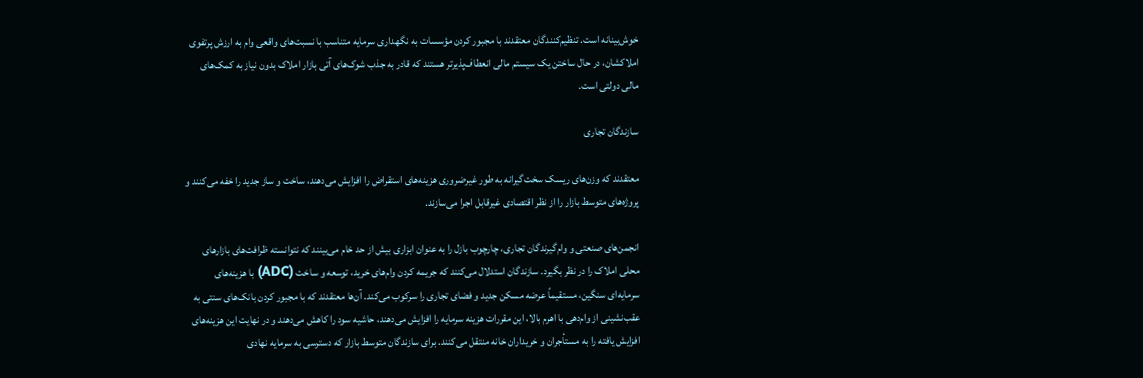خوش‌بینانه است. تنظیم‌کنندگان معتقدند با مجبور کردن مؤسسات به نگهداری سرمایه متناسب با نسبت‌های واقعی وام به ارزش پرتفوی املاکشان، در حال ساختن یک سیستم مالی انعطاف‌پذیرتر هستند که قادر به جذب شوک‌های آتی بازار املاک بدون نیاز به کمک‌های مالی دولتی است.

سازندگان تجاری

معتقدند که وزن‌های ریسک سخت‌گیرانه به طور غیرضروری هزینه‌های استقراض را افزایش می‌دهند، ساخت و ساز جدید را خفه می‌کنند و پروژه‌های متوسط بازار را از نظر اقتصادی غیرقابل اجرا می‌سازند.

انجمن‌های صنعتی و وام‌گیرندگان تجاری، چارچوب بازل را به عنوان ابزاری بیش از حد خام می‌بینند که نتوانسته ظرافت‌های بازارهای محلی املاک را در نظر بگیرد. سازندگان استدلال می‌کنند که جریمه کردن وام‌های خرید، توسعه و ساخت (ADC) با هزینه‌های سرمایه‌ای سنگین، مستقیماً عرضه مسکن جدید و فضای تجاری را سرکوب می‌کند. آن‌ها معتقدند که با مجبور کردن بانک‌های سنتی به عقب‌نشینی از وام‌دهی با اهرم بالا، این مقررات هزینه سرمایه را افزایش می‌دهند، حاشیه سود را کاهش می‌دهند و در نهایت این هزینه‌های افزایش یافته را به مستأجران و خریداران خانه منتقل می‌کنند. برای سازندگان متوسط بازار که دسترسی به سرمایه نهادی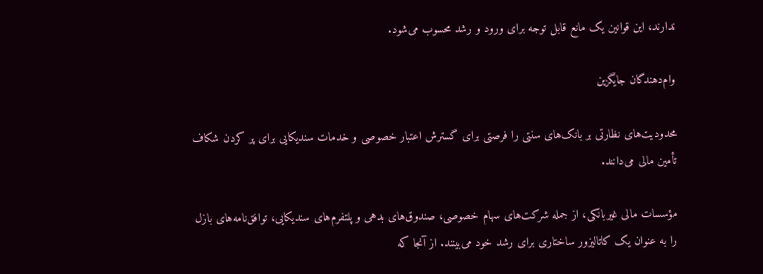ندارند، این قوانین یک مانع قابل توجه برای ورود و رشد محسوب می‌شود.

وام‌دهندگان جایگزین

محدودیت‌های نظارتی بر بانک‌های سنتی را فرصتی برای گسترش اعتبار خصوصی و خدمات سندیکایی برای پر کردن شکاف تأمین مالی می‌دانند.

مؤسسات مالی غیربانکی، از جمله شرکت‌های سهام خصوصی، صندوق‌های بدهی و پلتفرم‌های سندیکایی، توافق‌نامه‌های بازل را به عنوان یک کاتالیزور ساختاری برای رشد خود می‌بینند. از آنجا که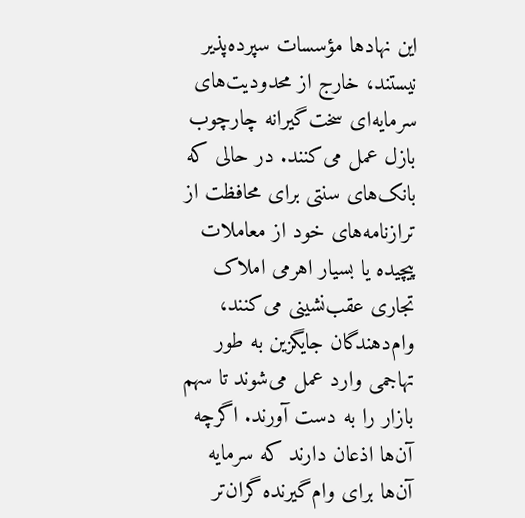این نهادها مؤسسات سپرده‌پذیر نیستند، خارج از محدودیت‌های سرمایه‌ای سخت‌گیرانه چارچوب بازل عمل می‌کنند. در حالی که بانک‌های سنتی برای محافظت از ترازنامه‌های خود از معاملات پیچیده یا بسیار اهرمی املاک تجاری عقب‌نشینی می‌کنند، وام‌دهندگان جایگزین به طور تهاجمی وارد عمل می‌شوند تا سهم بازار را به دست آورند. اگرچه آن‌ها اذعان دارند که سرمایه آن‌ها برای وام‌گیرنده گران‌تر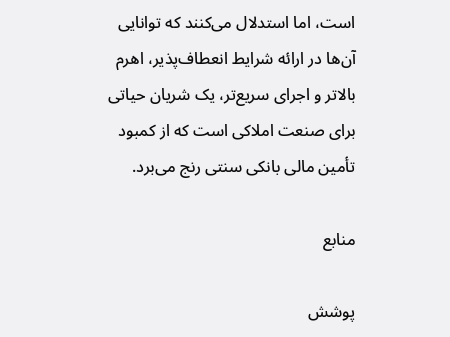است، اما استدلال می‌کنند که توانایی آن‌ها در ارائه شرایط انعطاف‌پذیر، اهرم بالاتر و اجرای سریع‌تر، یک شریان حیاتی برای صنعت املاکی است که از کمبود تأمین مالی بانکی سنتی رنج می‌برد.

منابع

پوشش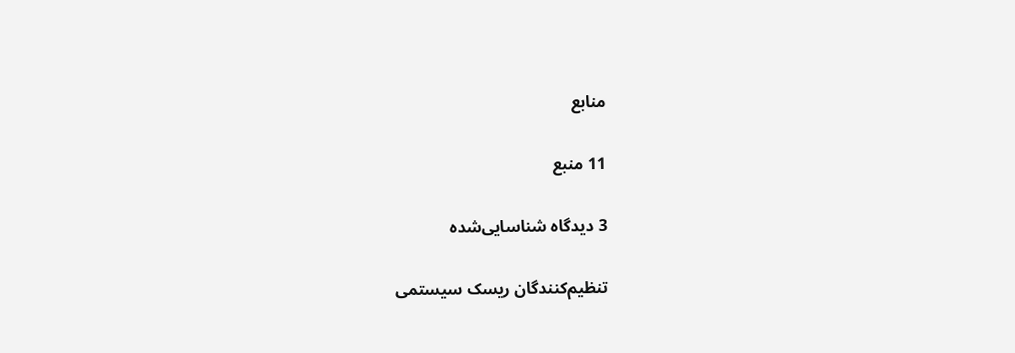منابع

11 منبع

3 دیدگاه شناسایی‌شده

تنظیم‌کنندگان ریسک سیستمی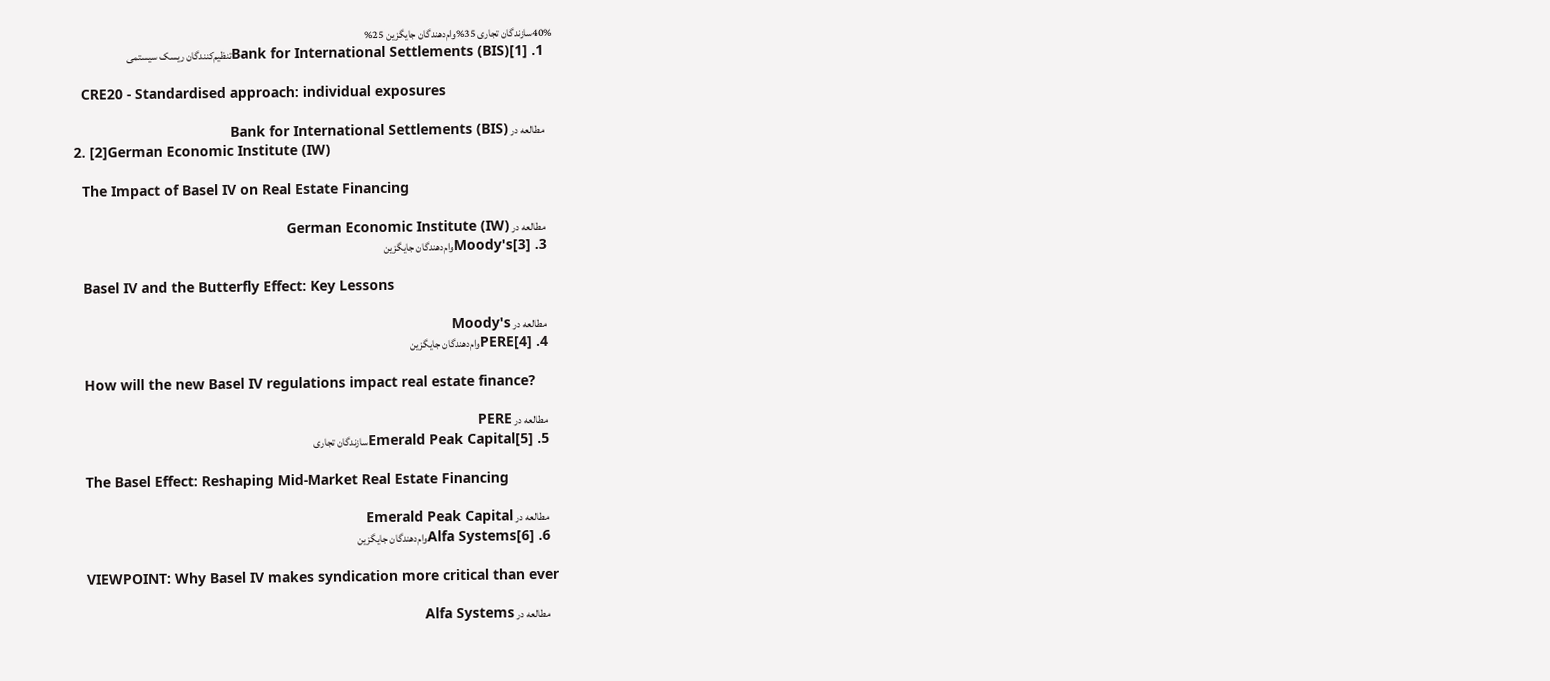40%سازندگان تجاری 35%وام‌دهندگان جایگزین 25%
  1. [1]Bank for International Settlements (BIS)تنظیم‌کنندگان ریسک سیستمی

    CRE20 - Standardised approach: individual exposures

    مطالعه در Bank for International Settlements (BIS)
  2. [2]German Economic Institute (IW)

    The Impact of Basel IV on Real Estate Financing

    مطالعه در German Economic Institute (IW)
  3. [3]Moody'sوام‌دهندگان جایگزین

    Basel IV and the Butterfly Effect: Key Lessons

    مطالعه در Moody's
  4. [4]PEREوام‌دهندگان جایگزین

    How will the new Basel IV regulations impact real estate finance?

    مطالعه در PERE
  5. [5]Emerald Peak Capitalسازندگان تجاری

    The Basel Effect: Reshaping Mid-Market Real Estate Financing

    مطالعه در Emerald Peak Capital
  6. [6]Alfa Systemsوام‌دهندگان جایگزین

    VIEWPOINT: Why Basel IV makes syndication more critical than ever

    مطالعه در Alfa Systems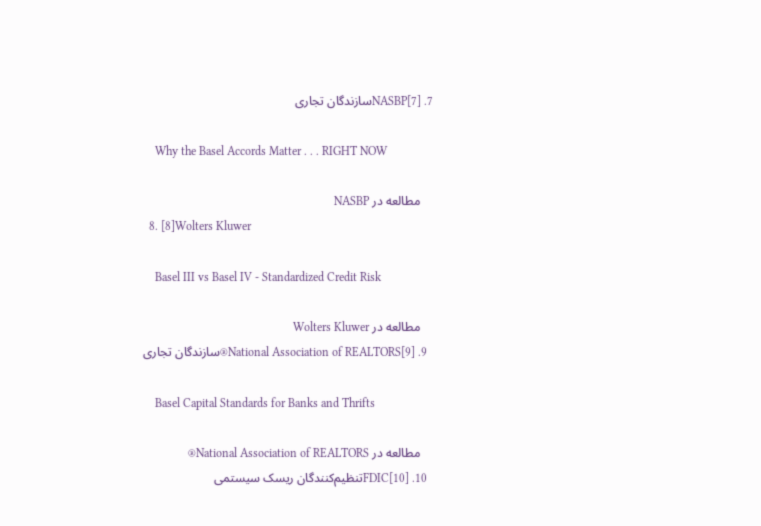7. [7]NASBPسازندگان تجاری

    Why the Basel Accords Matter . . . RIGHT NOW

    مطالعه در NASBP
  8. [8]Wolters Kluwer

    Basel III vs Basel IV - Standardized Credit Risk

    مطالعه در Wolters Kluwer
  9. [9]National Association of REALTORS®سازندگان تجاری

    Basel Capital Standards for Banks and Thrifts

    مطالعه در National Association of REALTORS®
  10. [10]FDICتنظیم‌کنندگان ریسک سیستمی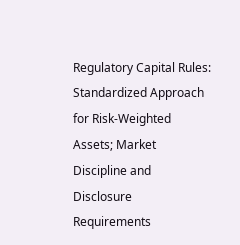Regulatory Capital Rules: Standardized Approach for Risk-Weighted Assets; Market Discipline and Disclosure Requirements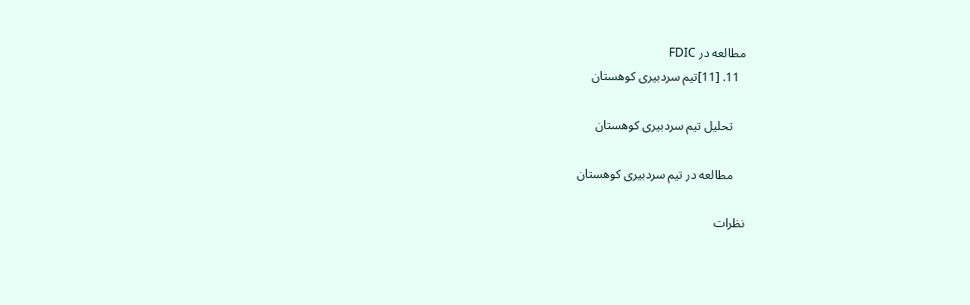مطالعه در FDIC
  11. [11]تیم سردبیری کوهستان

    تحلیل تیم سردبیری کوهستان

    مطالعه در تیم سردبیری کوهستان

نظرات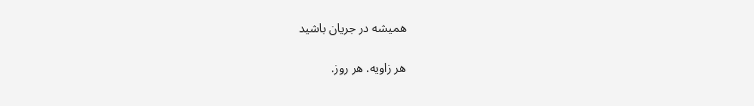همیشه در جریان باشید

هر زاویه. هر روز.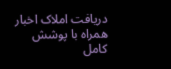دریافت املاک اخبار همراه با پوشش کامل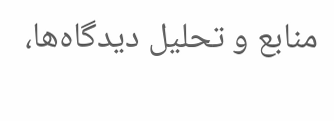منابع و تحلیل دیدگاه‌ها،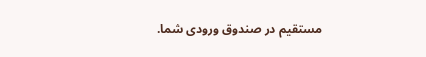مستقیم در صندوق ورودی شما.